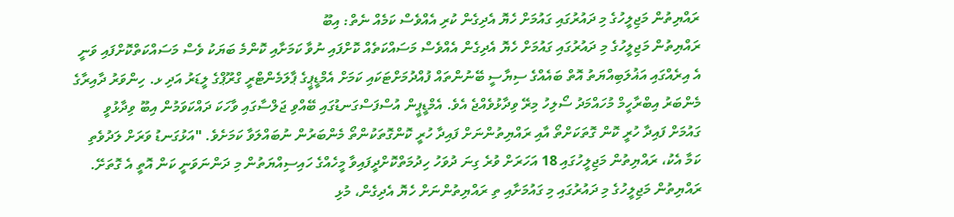ރައްޔިތުން މަޖިލީހުގެ މި ދައުރުގައި ގައުމަށް ހެޔޮ އެދިގެން ކުރި އެއްވެސް ކަމެއް ނެތް: އިބޫ
ރައްޔިތުން މަޖިލީހުގެ މި ދައުރުގައި ގައުމަށް ހެޔޮ އެދިގެން އެއްވެސް މަސައްކަތެއް ކޮށްފައި ނުވާ ކަމަށާއި ކޮންމެ ބަޔަކު ވެސް މަސައްކަތްކޮށްފައި ވަނީ އެ އިރެއްގައި އަޣުލަބިއްޔަތު އޮތް ބައެއްގެ ސިޔާސީ ބޭނުންތައް ފުއްދުމަށްޓަކައި ކަމަށް އެމްޑީޕީގެ ޕާލަމެންޓްރީ ގްރޫޕްގެ ލީޑަރު އަދި ޅ. ހިންވަރު ދާއިރާގެ މެންބަރު އިބްރާހީމް މުހައްމަދު ސޯލިހު މިރޭ ވިދާޅުވެއްޖެ އެވެ. އެމްޑީޕީން އުސްފަސްގަނޑުގައި ބޭއްވި ޖަލްސާގައި ވާހަކަ ދައްކަވަމުން އިބޫ ވިދާޅުވީ ގައުމަށް ފައިދާ ހުރީ ކޮން ގޮތަކަށްތޯ އާއި ރައްޔިތުންނަށް ފައިދާ ހުރީ ކޮންގޮތަކުންތޯ މެންބަރުން ނުބައްލަވާ ކަމަށެވެ. "އަޅުގަނޑު ވަރަށް ލަދުވެތި ކަމާ އެކު، ރައްޔިތުން މަޖިލީހުގައި 18 އަހަރަށް ވުރެ ގިނަ ދުވަހު ހިދުމަތްކޮށްދީފައިވާ މީހެއްގެ ހައިސިއްޔަތުން މި ދަންނަވަނީ ކަން އޮތީ އެ ގޮތަށޭ. ރައްޔިތުން މަޖިލީހުގެ މި ދައުރުގައި މި ގައުމަށާއި ތި ރައްޔިތުންނަށް ހެޔޮ އެދިގެން، މުޅި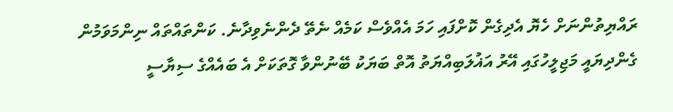ރައްޔިތުންނަށް ހެޔޮ އެދިގެން ކޮށްފައި ހަމަ އެއްވެސް ކަމެއް ނެތޭ ދެންނެވިދާނެ. ކަންތައްތައް ނިންމަވަމުން ގެންދިޔައީ މަޖިލީހުގައި އޭރު އަޣުލަބިއްޔަތު އޮތް ބަޔަކު ބޭނުންވާ ގޮތަކަށް އެ ބައެއްގެ ސިޔާސީ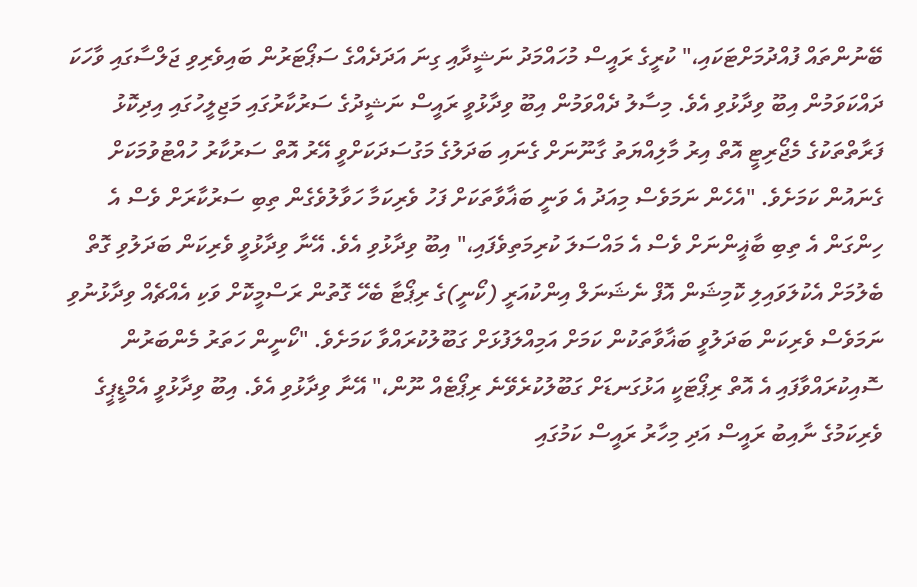ބޭނުންތައް ފުއްދުމަށްޓަކައި،" ކުރީގެ ރައީސް މުހައްމަދު ނަޝީދާއި ގިނަ އަދަދެއްގެ ސަޕޯޓަރުން ބައިވެރިވި ޖަލްސާގައި ވާހަކަ ދައްކަވަމުން އިބޫ ވިދާޅުވި އެވެ. މިސާލު ދެއްވަމުން އިބޫ ވިދާޅުވީ ރައީސް ނަޝީދުގެ ސަރުކާރުގައި މަޖިލީހުގައި އިދިކޮޅު ފަރާތްތަކުގެ މެޖޯރިޓީ އޮތް އިރު މާލިއްޔަތު ގާނޫނަށް ގެނައި ބަދަލުގެ މަގުސަދަކަށްވީ އޭރު އޮތް ސަރުކާރު ހުއްޓުވުމަކަށް ގެނައުން ކަމަށެވެ. "އެހެން ނަމަވެސް މިއަދު އެ ވަނީ ބަޣާވާތަކަށް ފަހު ވެރިކަމާ ހަވާލުވެގެން ތިބި ސަރުކާރަށް ވެސް އެ ހިންގަން އެ ތިބި ބާޣީންނަށް ވެސް އެ މައްސަލަ ކުރިމަތިވެފައި،" އިބޫ ވިދާޅުވި އެވެ. އޭނާ ވިދާޅުވީ ވެރިކަން ބަދަލުވި ގޮތް ބެލުމަށް އެކުލަވައިލި ކޮމިޝަން އޮފް ނެޝަނަލް އިންކުއަރީ (ކޯނީ)ގެ ރިޕޯޓާ ބެހޭ ގޮތުން ރަސްމީކޮށް ވަކި އެއްޗެއް ވިދާޅުނުވި ނަމަވެސް ވެރިކަން ބަދަލުވީ ބަޣާވާތަކުން ކަމަށް އަމިއްލަފުޅަށް ގަބޫލުކުރައްވާ ކަމަށެވެ. "ކޯނީން ހަތަރު މެންބަރުން ސޮއިކުރައްވާފައި އެ އޮތް ރިޕޯޓަކީ އަޅުގަނޑަށް ގަބޫލުކުރެވޭނެ ރިޕޯޓެއް ނޫން،" އޭނާ ވިދާޅުވި އެވެ. އިބޫ ވިދާޅުވީ އެމްޑީޕީގެ ވެރިކަމުގެ ނާއިބު ރައީސް އަދި މިހާރު ރައީސް ކަމުގައި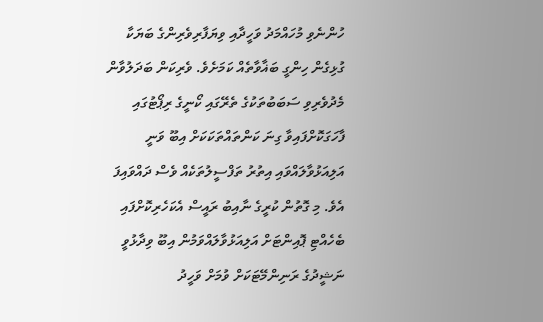ހުންނެވި މުހައްމަދު ވަހީދާއި ވިޔަފާރިވެރިންގެ ބަޔަކާ ގުޅިގެން ހިންގީ ބަޣާވާތެއް ކަމަށެވެ. ވެރިކަން ބަދަލުވާން މެދުވެރިވި ސަބަބުތަކުގެ ތެރޭގައި ކޯނީގެ ރިޕޯޓުގައި ފާހަގަކޮށްފައިވާ ގިނަ ކަންތައްތަކަކަށް އިބޫ ވަނީ އަލިއަޅުވާލައްވައި އިތުރު ތަފްސީލުތަކެއް ވެސް ދައްވައިފަ އެވެ. މި ގޮތުން ކުރީގެ ނާއިބު ރައީސް އެކަހެރިކޮށްފައި ބެހެއްޓި ޕޮއިންޓަށް އަލިއަޅުވާލައްވަމުން އިބޫ ވިދާޅުވީ ނަޝީދުގެ ރަނިންމޭޓަކަށް ވުމަށް ވަހީދު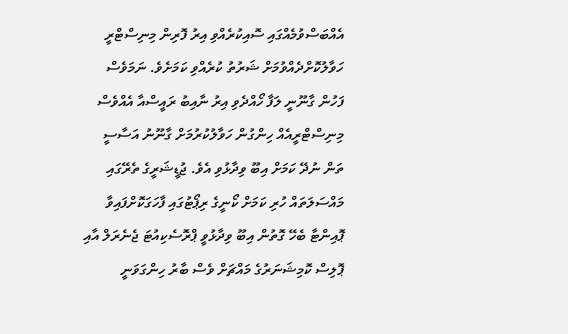އެއްބަސްވުމެއްގައި ސޮއިކުރެއްވި އިރު ފޮރިން މިނިސްޓްރީ ހަވާލުކޮށްދެއްވުމަށް ޝަރުތު ކުރެއްވި ކަމަށެވެ. ނަމަވެސް ފަހުން ގާނޫނީ ލަފާ ހޯއްދެވި އިރު ނާއިބު ރައީސްއާ އެއްވެސް މިނިސްޓްރީއެއް ހިންގުން ހަވާލުކުރުމަށް ގާނޫނު އަސާސީ ތަން ނުދޭ ކަމަށް އިބޫ ވިދާޅުވި އެވެ. ޖުޑީޝަރީގެ ތެރޭގައި މައްސަލަތައް ހުރި ކަމަށް ކޯނީގެ ރިޕޯޓުގައި ފާހަގަކޮށްފައިވާ ޕޮއިންޓާ ބެހޭ ގޮތުން އިބޫ ވިދާޅުވީ ޕްރޮސެކިއުޓަ ޖެނެރަލް އާއި ޕޮލިސް ކޮމިޝަނަރުގެ މައްޗަށް ވެސް ބާރު ހިންގަވަނީ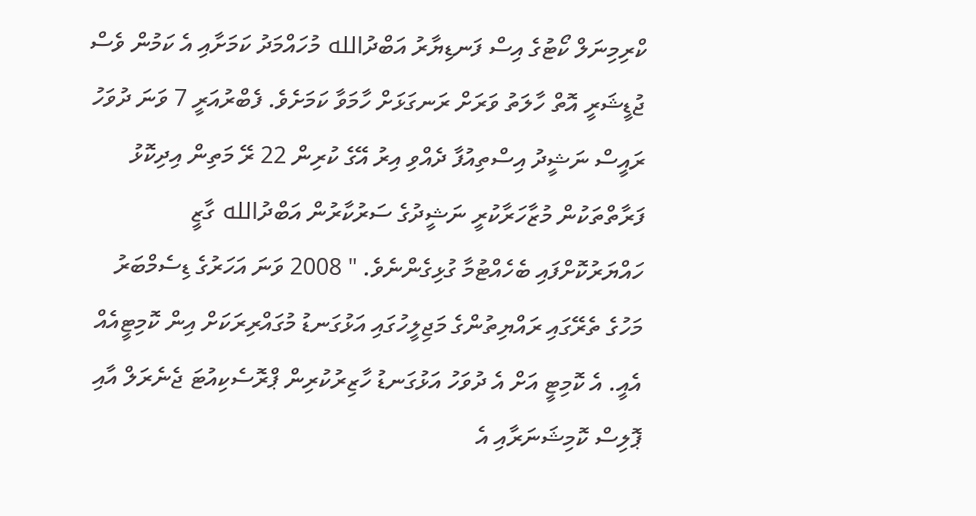ކްރިމިނަލް ކޯޓުގެ އިސް ފަނޑިޔާރު އަބްދުالله މުހައްމަދު ކަމަށާއި އެ ކަމުން ވެސް ޖުޑީޝަރީ އޮތް ހާލަތު ވަރަށް ރަނގަޅަށް ހާމަވާ ކަމަށެވެ. ފެބްރުއަރީ 7 ވަނަ ދުވަހު ރައީސް ނަޝީދު އިސްތިއުފާ ދެއްވި އިރު އޭގެ ކުރިން 22 ރޭ މަތިން އިދިކޮޅު ފަރާތްތަކުން މުޒާހަރާކުރީ ނަޝީދުގެ ސަރުކާރުން އަބްދުالله ގާޒީ ހައްޔަރުކޮށްފައި ބެހެއްޓުމާ ގުޅިގެންނެވެ. " 2008 ވަނަ އަހަރުގެ ޑިސެމްބަރު މަހުގެ ތެރޭގައި ރައްޔިތުންގެ މަޖިލީހުގައި އަޅުގަނޑު މުގައްރިރަކަށް އިން ކޮމިޓީއެއް އެއީ. އެ ކޮމިޓީ އަށް އެ ދުވަހު އަޅުގަނޑު ހާޒިރުކުރިން ޕްރޮސެކިއުޓަ ޖެނެރަލް އާއި ޕޮލިސް ކޮމިޝަނަރާއި އެ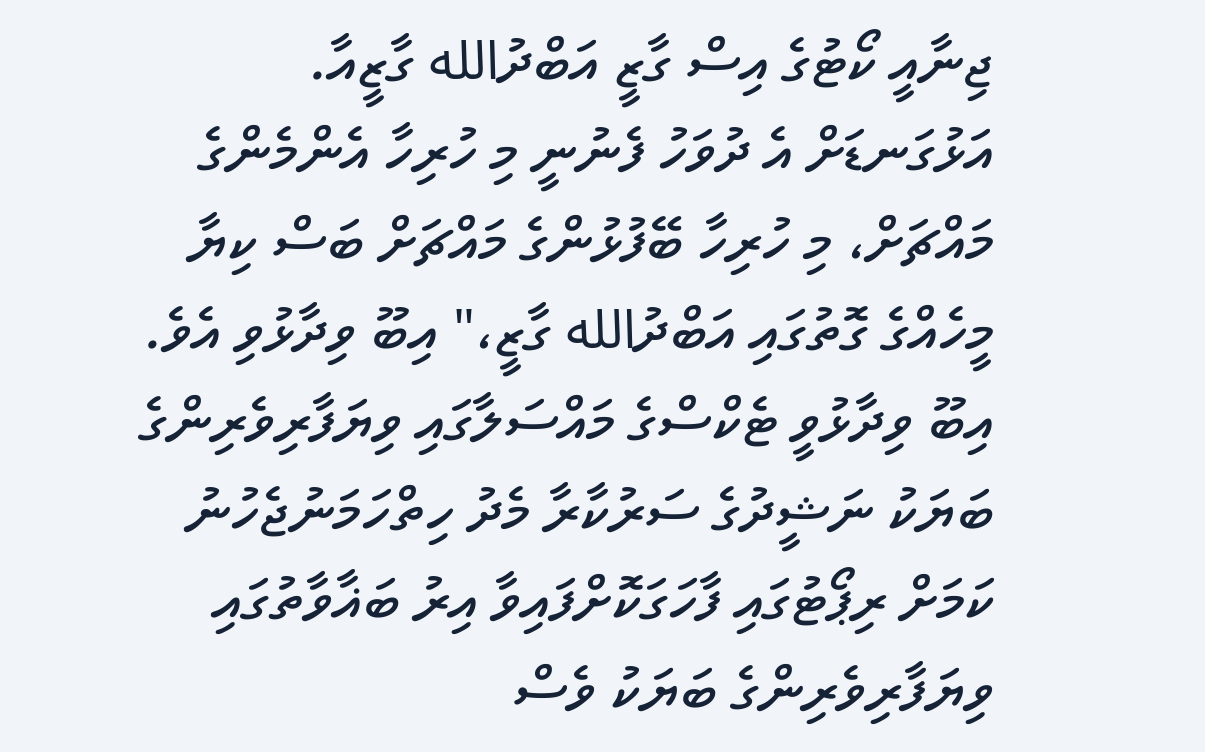ޖިނާއީ ކޯޓުގެ އިސް ގާޒީ އަބްދުالله ގާޒީއާ. އަޅުގަނޑަށް އެ ދުވަހު ފެނުނީ މި ހުރިހާ އެންމެންގެ މައްޗަށް، މި ހުރިހާ ބޭފުޅުންގެ މައްޗަށް ބަސް ކިޔާ މީހެއްގެ ގޮތުގައި އަބްދުالله ގާޒީ،" އިބޫ ވިދާޅުވި އެވެ. އިބޫ ވިދާޅުވީ ޓެކްސްގެ މައްސަލާގައި ވިޔަފާރިވެރިންގެ ބަޔަކު ނަޝީދުގެ ސަރުކާރާ މެދު ހިތްހަމަނުޖެހުނު ކަމަށް ރިޕޯޓުގައި ފާހަގަކޮށްފައިވާ އިރު ބަޣާވާތުގައި ވިޔަފާރިވެރިންގެ ބަޔަކު ވެސް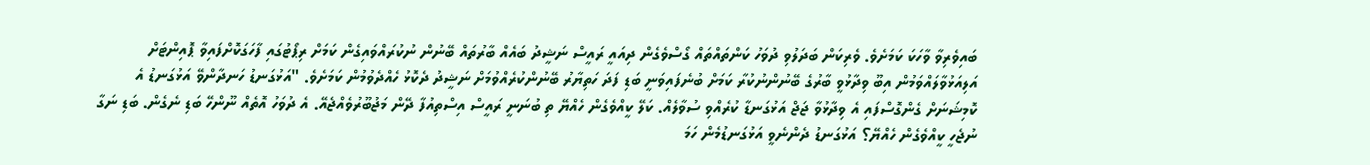ބައިވެރިވާ ވާހަކަ ކަމަށެވެ. ވެރިކަން ބަދަލުވި ދުވަހު ކަންތައްތައް ގޯސްވެގެން ދިއައީ ރައީސް ނަޝީދު ބައެއް ބާރުތައް ބޭނުން ނުކުރައްވައިގެން ކަމަށް ރިޕޯޓުގައި ފާހަގަކޮށްފައިވާ ޕޮއިންޓަށް އަލިއަޅުވާލައްވަމުން އިބޫ ވިދާޅުވީ ބާރުގެ ބޭނުންނުކުރާ ކަމަށް ބުނެފައިވަނީ ބަޑި ފަދަ ހަތިޔާރު ބޭނުންކުރެއްވުމަށް ނަޝީދު ދެކޮޅު ހެއްދެވުމުން ކަމަށެވެ. "އަޅުގަނޑު ހަނދާންވޭ އަޅުގަނޑު އެ ކޮމިޝަނަށް ގެންގޮސްފައި އެ ވިދާޅުވާ ޖަޖް އަޅުގަނޑާ ކުރެއްވި ސުވާލެއް. ކަލޭ ކީއްވެގެން ހެއްޔޭ ތި ބުނަނީ ރައީސް އިސްތިއުފާ ދޭން މަޖުބޫރުވެއްޖެއޭ. އެ ދުވަހު އޮތެއް ނޫންހޭ ބަޑި ނެގެން. ބަޑި ނަގާ ނުޖެހީ ކީއްވެގެން ހެއްޔޭ؟ އަޅުގަނޑު ދެންނެވީ އަޅުގަނޑުމެން ހަމަ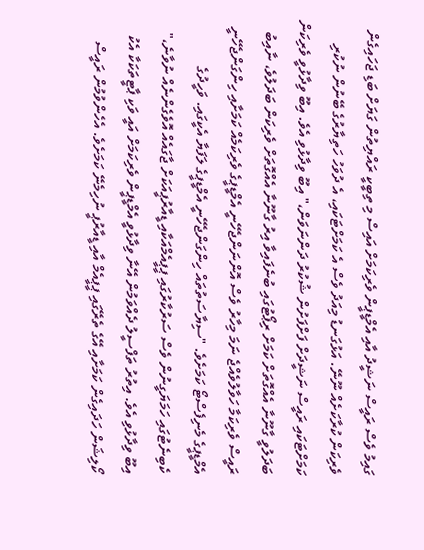ގައިމު ވެސް ރައީސް ނަޝީދު އާއި އެމްޑީޕީން ވެރިކަމަށް އައިސް މި ތިބީކީ ރައްޔިތުން ގަޔަށް ބަޑި ޖަހައިގެން ވެރިކަން ކުރާކަށެއް ނޫނޭ. އަޅުގަނޑު މިއަދު ވެސް އެ ކަމަށްޓަކައި، އެ ދުވަހު ހަތިޔާރުގެ ބޭނުން ނުކުރި ކަމަށްޓަކައި ރައީސް ނަޝީދަށް ފަށްފަށުން ޝުކުރު ދަންނަވަން،" އިބޫ ވިދާޅުވި އެވެ. އިބޫ ވިދާޅުވީ ވެރިކަން ބަދަލުވީ ގާނޫނާ އެއްގޮތަށް ކަމަށް ރިޕޯޓުގައި ބުނެފައިވާ އިރު ގާނޫނާ އެއްގޮތަށް ވެރިކަން ބަދަލުވެ، ނާއިބު ރައީސް ވެރިކަމާ ހަވާލުވެއްޖެ ނަމަ މިހާރު ވެސް އޮންނަންޖެހޭނީ އެމްޑީޕީގެ ވެރިކަމެއް ކަމަށާއި ހިންގަންޖެހޭނީ އެމްޑީޕީގެ މެނިފެސްޓޯ ކަމަށެވެ. "ސިޔާސަތުތައް ހިންގަންޖެހޭނީ އެމްޑީޕީގެ ލަފަޔާ އެކީގައި. ވަހީދުގެ ކެބިނެޓުގައި ހަމަޔަގީނުން ވެސް ސަރުކާރުގައި ޕީޕީއެމްއަކާއި ޑީއާރުޕީއަކަށް ޖާގައެއް އޮވެގެންނެއް ނުވާނެ،" އިބޫ ވިދާޅުވި އެވެ. އިތުރު ތަފްސީލު ދެއްވަމުން އޭނާ ވިދާޅުވީ އެމްޑީޕީން ވެރިކަމަށް އައީ ވަކި ޕާޓީތަކަކާ އެކު ކޯލިޝަން ހަދައިގެން ކަމަށާއި އޭގެ ތެރޭގައި ޕީޕީއެމް އާއި ޑީއާރުޕީ ނުހިމެނޭ ކަމަށެވެ. އެހެންވުމުން ރައީސް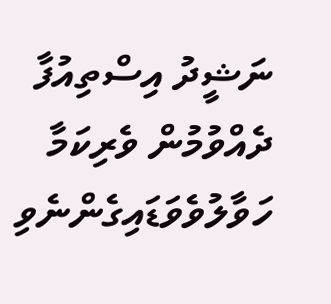ނަޝީދު އިސްތިއުފާ ދެއްވުމުން ވެރިކަމާ ހަވާލުވެވަޑައިގެންނެވި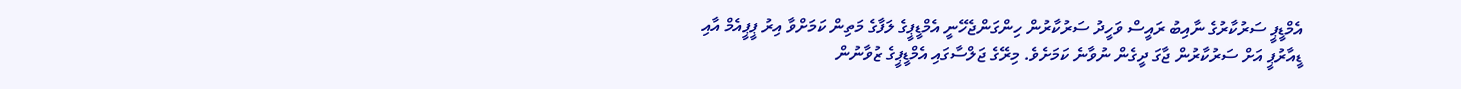އެމްޑީޕީ ސަރުކާރުގެ ނާއިބު ރައީސް ވަހީދު ސަރުކާރުން ހިންގަންޖެހޭނީ އެމްޑީޕީގެ ލަފާގެ މަތިން ކަމަށްވާ އިރު ޕީޕީއެމް އާއި ޑީއާރުޕީ އަށް ސަރުކާރުން ޖާގަ ދީގެން ނުވާނެ ކަމަށެވެ. މިރޭގެ ޖަލްސާގައި އެމްޑީޕީގެ ޒުވާނުން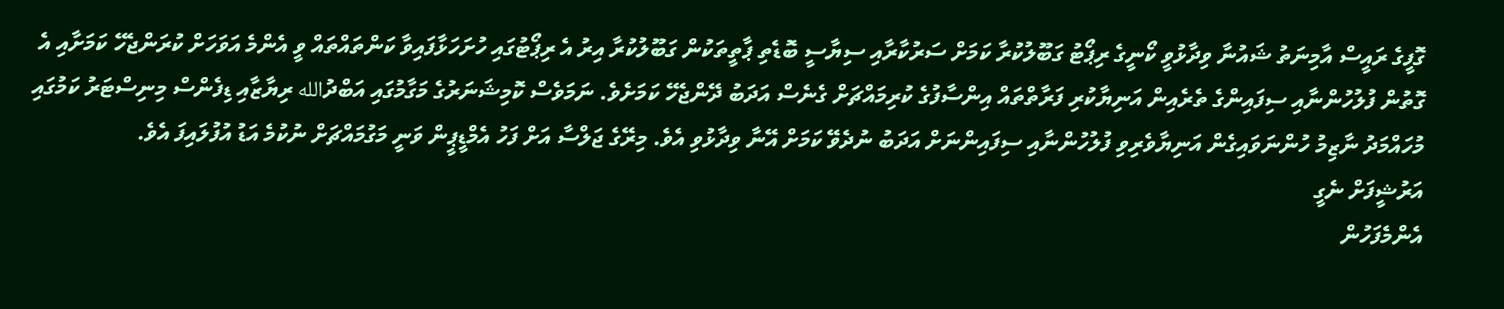ގޮފީގެ ރައީސް އާމިނަތު ޝައުނާ ވިދާޅުވީ ކޯނީގެ ރިޕޯޓު ގަބޫލުކުރާ ކަމަށް ސަރުކާރާއި ސިޔާސީ ބޮޑެތި ޕާތީތަކުން ގަބޫލުކުރާ އިރު އެ ރިޕޯޓުގައި ހުށަހަޅާފައިވާ ކަންތައްތައް ވީ އެންމެ އަވަހަށް ކުރަންޖެހޭ ކަމަށާއި އެ ގޮތުން ފުލުހުންނާއި ސިފައިންގެ ތެރެއިން އަނިޔާކުރި ފަރާތްތައް އިންސާފުގެ ކުރިމައްޗަށް ގެނެސް އަދަބު ދޭންޖެހޭ ކަމަށެވެ. ނަމަވެސް ކޮމިޝަނަރުގެ މަގާމުގައި އަބްދުالله ރިޔާޒާއި ޑިފެންސް މިނިސްޓަރު ކަމުގައި މުހައްމަދު ނާޒިމު ހުންނަވައިގެން އަނިޔާވެރިވި ފުލުހުންނާއި ސިފައިންނަށް އަދަބު ނުދެވޭ ކަމަށް އޭނާ ވިދާޅުވި އެވެ. މިރޭގެ ޖަލްސާ އަށް ފަހު އެމްޑީޕީން ވަނީ މަގުމައްޗަށް ނުކުމެ އަޑު އުފުލައިފަ އެވެ.
އަރުޝީފަށް ނެގީ
އެންމެފަހުން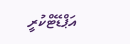އަޕްޑޭޓްކުރީ